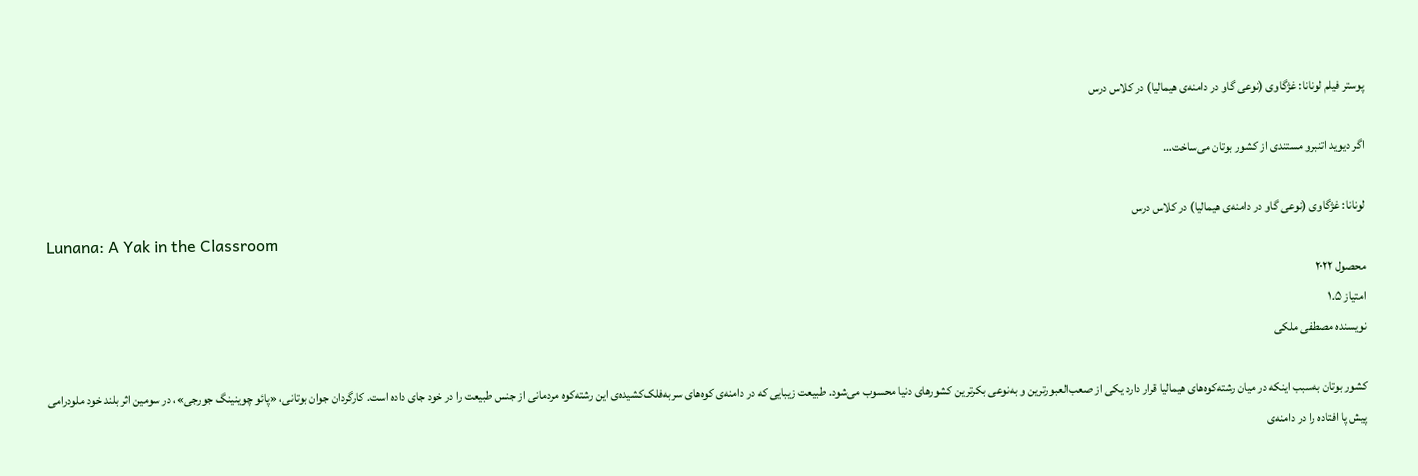پوستر فیلم لونانا: غژگاوی (نوعی گاو در دامنه‌ی هیمالیا) در کلاس درس

اگر دیوید اتنبرو مستندی از کشور بوتان می‌ساخت…

لونانا: غژگاوی (نوعی گاو در دامنه‌ی هیمالیا) در کلاس درس
Lunana: A Yak in the Classroom
محصول ۲۰۲۲
امتیاز ۱.۵
نویسنده مصطفی ملکی

کشور بوتان به‌سبب اینکه در میان رشته‌کوه‌های هیمالیا قرار دارد یکی از صعب‌العبورترین و به‌نوعی بکرترین کشورهای دنیا محسوب می‌شود. طبیعت زیبایی که در دامنه‌ی کوه‌های سربه‌فلک‌کشیده‌ی این رشته‌کوه مردمانی از جنس طبیعت را در خود جای داده است. کارگردان جوان بوتانی، «پائو چوینینگ جورجی»، در سومین اثر بلند خود ملودرامی پیش پا افتاده را در دامنه‌ی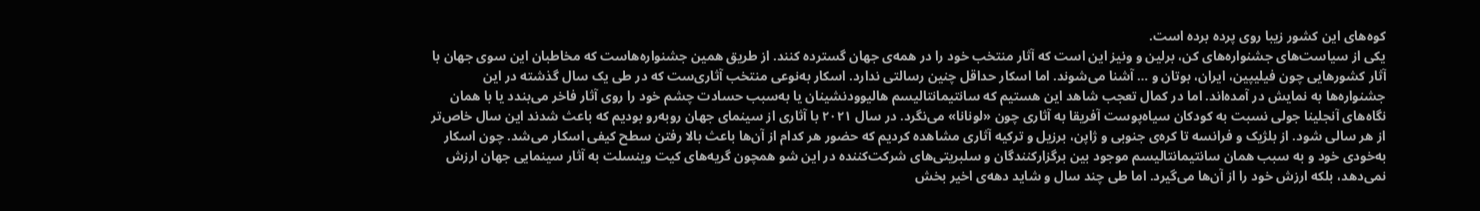کوه‌های این کشور زیبا روی پرده برده است.
یکی از سیاست‌های جشنواره‌های کن، برلین و ونیز این است که آثار منتخب خود را در همه‌ی جهان گسترده کنند. از طریق همین جشنواره‌هاست که مخاطبان این سوی جهان با آثار کشورهایی چون فیلیپین، ایران، بوتان و … آشنا می‌شوند. اما اسکار حداقل چنین رسالتی ندارد. اسکار به‌نوعی منتخب آثاری‌ست که در طی یک سال گذشته در این جشنواره‌ها به نمایش در آمده‌اند. اما در کمال تعجب شاهد این هستیم که سانتیمانتالیسم هالیوودنشینان یا به‌سبب حسادت چشم خود را روی آثار فاخر می‌بندد یا با همان نگاه‌های آنجلینا جولی نسبت به کودکان سیاه‌پوست آفریقا به آثاری چون «لونانا» می‌نگرد. در سال ۲۰۲۱ با آثاری از سینمای جهان رو‌به‌رو بودیم که باعث شدند این سال خاص‌تر از هر سالی شود. از بلژیک و فرانسه تا کره‌ی جنوبی و ژاپن، برزیل و ترکیه آثاری مشاهده کردیم که حضور هر کدام از آن‌ها باعث بالا رفتن سطح کیفی اسکار می‌شد. چون اسکار به‌خودی خود و به سبب همان سانتیمانتالیسم موجود بین برگزارکنندگان و سلبریتی‌های شرکت‌کننده در این شو همچون گریه‌های کیت وینسلت به آثار سینمایی جهان ارزش نمی‌دهد، بلکه ارزش خود را از آن‌ها می‌گیرد. اما طی چند سال و شاید دهه‌ی اخیر بخش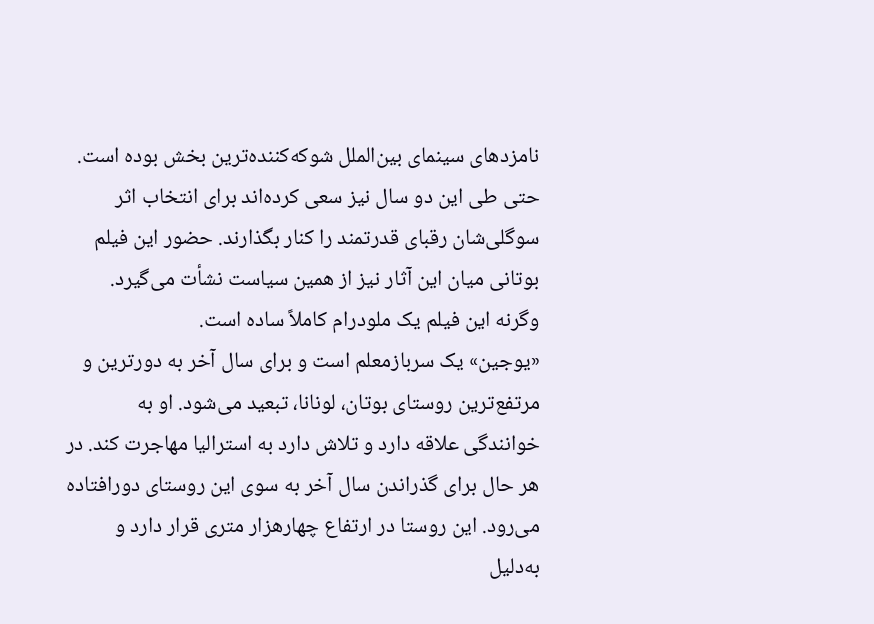نامزدهای سینمای بین‌الملل شوکه‌کننده‌ترین بخش بوده است. حتی طی این دو سال نیز سعی کرده‌اند برای انتخاب اثر سوگلی‌شان رقبای قدرتمند را کنار بگذارند. حضور این فیلم بوتانی میان این آثار نیز از همین سیاست نشأت می‌گیرد. وگرنه این فیلم یک ملودرام کاملاً ساده است.
«یوجین» یک سربازمعلم است و برای سال آخر به دورترین و مرتفع‌ترین روستای بوتان، لونانا، تبعید می‌شود. او به خوانندگی علاقه دارد و تلاش دارد به استرالیا مهاجرت کند. در هر حال برای گذراندن سال آخر به سوی این روستای دورافتاده می‌رود. این روستا در ارتفاع چهارهزار متری قرار دارد و به‌دلیل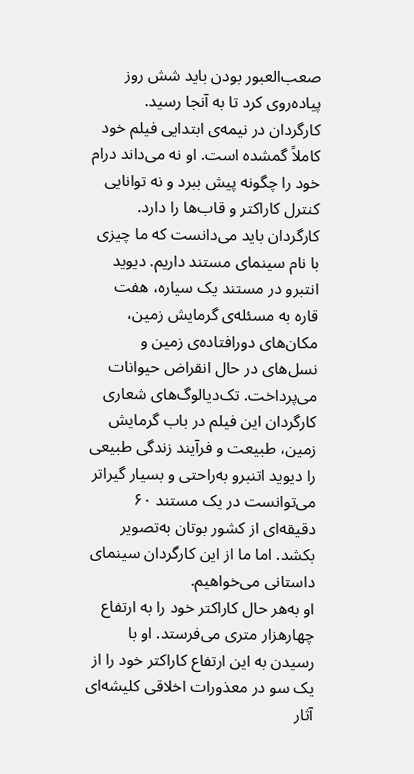صعب‌العبور بودن باید شش روز پیاده‌روی کرد تا به آنجا رسید. کارگردان در نیمه‌ی ابتدایی فیلم خود کاملاً گمشده است. او نه می‌داند درام خود را چگونه پیش ببرد و نه توانایی کنترل کاراکتر و قاب‌ها را دارد. کارگردان باید می‌دانست که ما چیزی با نام سینمای مستند داریم. دیوید انتبرو در مستند یک سیاره، هفت قاره به مسئله‌ی گرمایش زمین، مکان‌های دورافتاده‌ی زمین و نسل‌های در حال انقراض حیوانات می‌پرداخت. تک‌دیالوگ‌های شعاری کارگردان این فیلم در باب گرمایش زمین، طبیعت و فرآیند زندگی طبیعی را دیوید اتنبرو به‌راحتی و بسیار گیراتر می‌توانست در یک مستند ۶۰ دقیقه‌ای از کشور بوتان به‌تصویر بکشد. اما ما از این کارگردان سینمای داستانی می‌خواهیم.
او به‌هر حال کاراکتر خود را به ارتفاع چهارهزار متری می‌فرستد. او با رسیدن به این ارتفاع کاراکتر خود را از یک سو در معذورات اخلاقی کلیشه‌ای آثار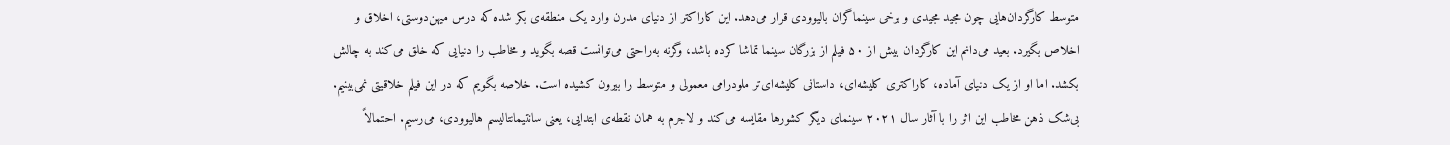متوسط کارگردان‌هایی چون مجید مجیدی و برخی سینماگران بالیوودی قرار می‌دهد. این کاراکتر از دنیای مدرن وارد یک منطقه‌ی بکر شده که درس میهن‌دوستی، اخلاق و اخلاص بگیرد. بعید می‌دانم این کارگردان بیش از ۵۰ فیلم از بزرگان سینما تماشا کرده باشد، وگرنه به‌راحتی می‌توانست قصه بگوید و مخاطب را دنیایی که خلق می‌کند به چالش بکشد. اما او از یک دنیای آماده، کاراکتری کلیشه‌ای، داستانی کلیشه‌ای‌تر ملودرامی معمولی و متوسط را بیرون کشیده است. خلاصه بگویم که در این فیلم خلاقیتی نمی‌بینیم.
بی‌شک ذهن مخاطب این اثر را با آثار سال ۲۰۲۱ سینمای دیگر کشورها مقایسه می‌کند و لاجرم به همان نقطه‌ی ابتدایی، یعنی سانتیمانتالیسم هالیوودی، می‌رسیم. احتمالاً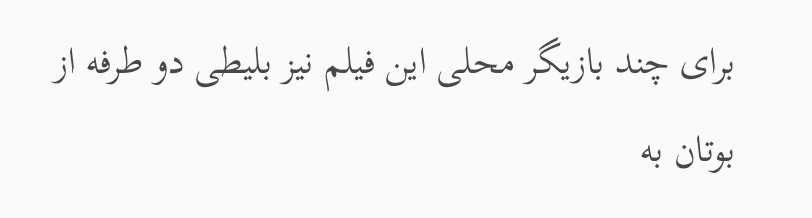برای چند بازیگر محلی این فیلم نیز بلیطی دو طرفه از بوتان به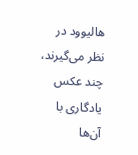هالیوود در نظر می‌گیرند، چند عکس یادگاری با آن‌ها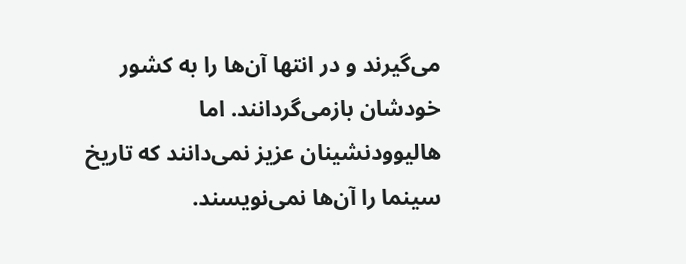می‌گیرند و در انتها آن‌ها را به کشور خودشان بازمی‌گردانند. اما هالیوودنشینان عزیز نمی‌دانند که تاریخ سینما را آن‌ها نمی‌نویسند.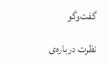گفت‌وگو

نظرت درباره‌ی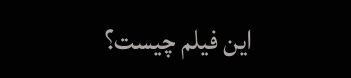این فیلم چیست؟